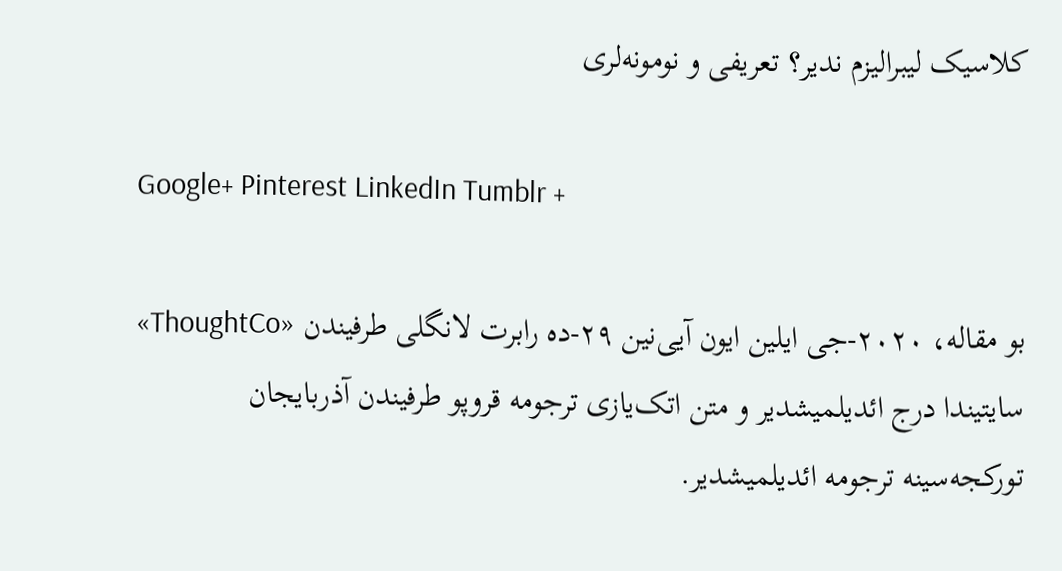کلاسیک لیبرالیزم ندیر؟ تعریفی و نومونه‌لری

Google+ Pinterest LinkedIn Tumblr +

بو مقاله، ۲۰۲۰-جی ایلین ایون آیی‌نین ۲۹-ده رابرت لانگلی طرفیندن «ThoughtCo» سایتیندا درج ائدیلمیشدیر و متن اتک‌یازی ترجومه قروپو طرفیندن آذربایجان تورکجه‌سینه ترجومه ائدیلمیشدیر.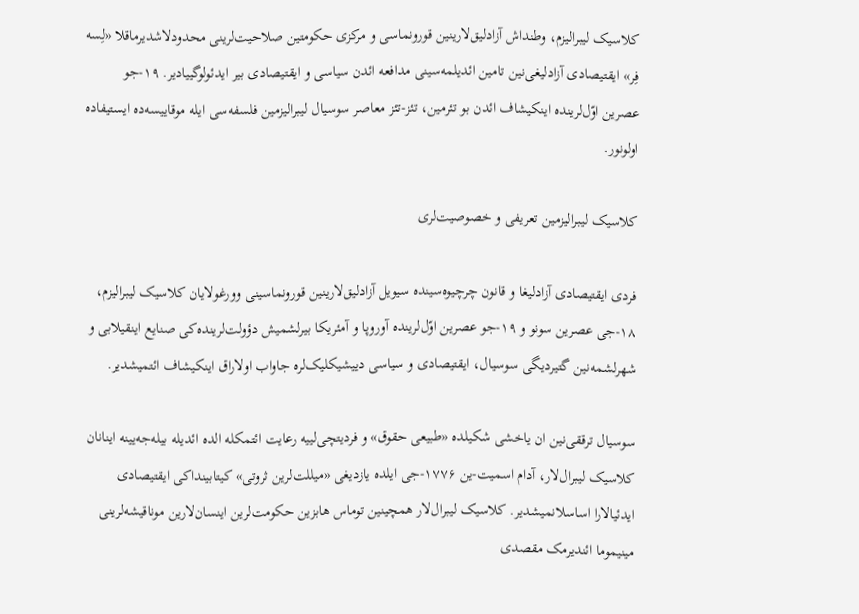کلاسیک لیبرالیزم، وطنداش آزادلیق‌لارینین قورونماسی و مرکزی حکومتین صلاحیت‌لرینی محدودلاشدیرماقلا «لِسه فِر» ایقتیصادی آزادلیغی‌نین تامین ائدیلمه‌سینی مدافعه ائد‌ن سیاسی و ایقتیصادی بیر ایدئولوگییادیر. ۱۹-جو عصرین اوّل‌لرینده اینکیشاف ائد‌ن بو تئرمین، تئز-تئز معاصر سوسیال لیبرالیزمین فلسفه‌سی ایله موقاییسه‌ده ایستیفاده اولونور.

کلاسیک لیبرالیزمین تعریفی و خصوصیت‌لری

فردی ایقتیصادی آزادلیغا و قانون چرچیوه‌سینده سیویل آزادلیق‌لارینین قورونماسینی وورغولایان کلاسیک لیبرالیزم، ۱۸-جی عصرین سونو و ۱۹-جو عصرین اوّل‌لرینده آوروپا و آمئریکا بیرلشمیش دؤولت‌لرینده‌کی صنایع اینقیلابی و شهرلشمه‌نین گتیردیگی سوسیال، ایقتیصادی و سیاسی دییشیکلیک‌لره جاواب اولاراق اینکیشاف ائتمیشدیر.

سوسیال ترققی‌نین ان یاخشی شکیلده «طبیعی حقوق» و فردیتچی‌لییه رعایت ائتمکله الده ائدیله بیله‌جه‌یینه اینانان کلاسیک لیبرال‌لار، آدام اسمیت-ین ۱۷۷۶-جی ایلده یازدیغی «میللت‌لرین ثروتی» کیتابینداکی ایقتیصادی ایدئیالارا اساسلانمیشدیر. کلاسیک لیبرال‌لار همچینین توماس هابزین حکومت‌لرین اینسان‌لارین موناقیشه‌لرینی مینیموما ائندیرمک مقصدی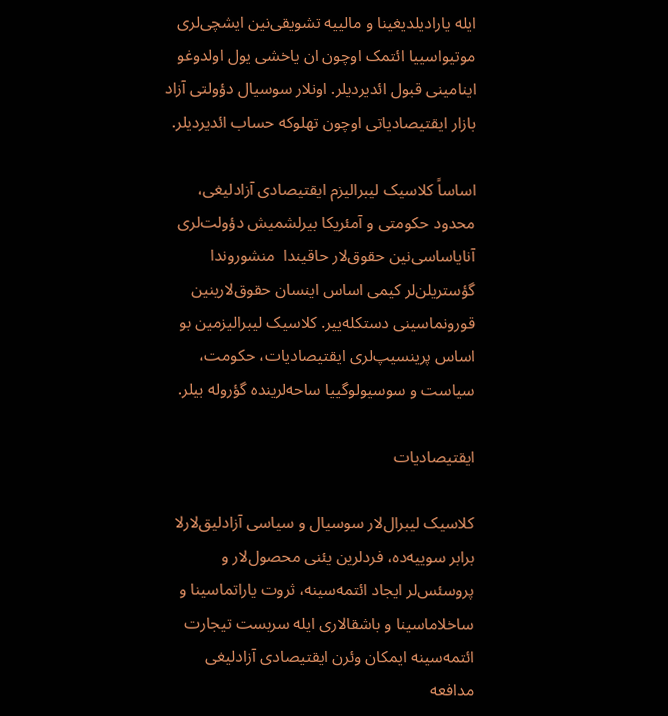ایله یارادیلدیغینا و مالییه تشویقی‌نین ایشچی‌لری موتیواسییا ائتمک اوچون ان یاخشی یول اولدوغو اینامینی قبول ائدیردیلر. اونلار سوسیال دؤولتی آزاد بازار ایقتیصادیاتی اوچون تهلوکه حساب ائدیردیلر.

اساساً کلاسیک لیبرالیزم ایقتیصادی آزادلیغی، محدود حکومتی و آمئریکا بیرلشمیش دؤولت‌لری آنایاساسی‌نین حقوق‌لار حاقیندا  منشوروندا گؤستریلن‌لر کیمی اساس اینسان حقوق‌لارینین قورونماسینی دستکله‌ییر. کلاسیک لیبرالیزمین بو اساس پرینسیپ‌لری ایقتیصادیات، حکومت، سیاست و سوسیولوگییا ساحه‌لرینده گؤروله بیلر.

ایقتیصادیات

کلاسیک لیبرال‌لار سوسیال و سیاسی آزادلیق‌لارلا برابر سوییه‌ده، فردلرین یئنی محصول‌لار و پروسئس‌لر ایجاد ائتمه‌سینه، ثروت یاراتماسینا و ساخلاماسینا و باشقالاری ایله سربست تیجارت ائتمه‌سینه ایمکان وئرن ایقتیصادی آزادلیغی مدافعه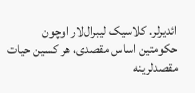ائدیرلر. کلاسیک لیبرال‌لار اوچون حکومتین اساس مقصدی، هر کسین حیات مقصدلرینه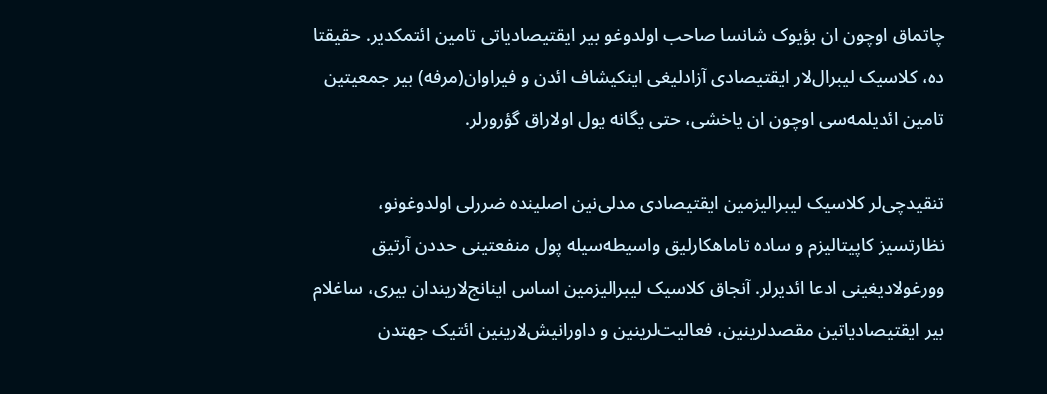چاتماق اوچون ان بؤیوک شانسا صاحب اولدوغو بیر ایقتیصادیاتی تامین ائتمکدیر. حقیقتا ده، کلاسیک لیبرال‌لار ایقتیصادی آزادلیغی اینکیشاف ائد‌ن و فیراوان(مرفه) بیر جمعیتین تامین ائدیلمه‌سی اوچون ان یاخشی، حتی یگانه یول اولاراق گؤرورلر.

تنقیدچی‌لر کلاسیک لیبرالیزمین ایقتیصادی مدلی‌نین اصلینده ضررلی اولدوغونو، نظارتسیز کاپیتالیزم و ساده تاماهکارلیق واسیطه‌سیله پول منفعتینی حددن آرتیق وورغولادیغینی ادعا ائدیرلر. آنجاق کلاسیک لیبرالیزمین اساس اینانج‌لاریندان بیری، ساغلام بیر ایقتیصادیاتین مقصدلرینین، فعالیت‌لرینین و داورانیش‌لارینین ائتیک جهتدن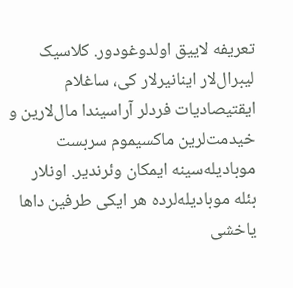تعریفه لاییق اولدوغودور. کلاسیک لیبرال‌لار اینانیرلار کی، ساغلام ایقتیصادیات فردلر آراسیندا مال‌لارین و خیدمت‌لرین ماکسیموم سربست موبادیله‌سینه ایمکان وئرندیر. اونلار بئله موبادیله‌لرده هر ایکی طرفین داها یاخشی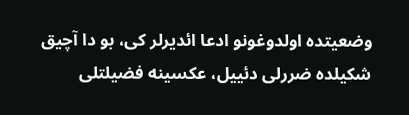وضعیتده اولدوغونو ادعا ائدیرلر کی، بو دا آچیق شکیلده ضررلی دئییل، عکسینه فضیلتلی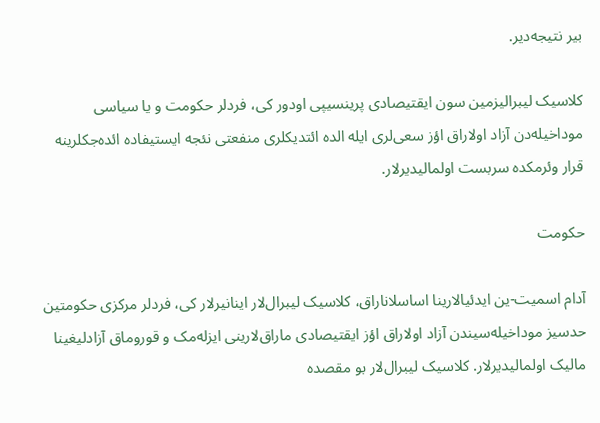بیر نتیجه‌دیر.

کلاسیک لیبرالیزمین سون ایقتیصادی پرینسیپی اودور کی، فردلر حکومت و یا سیاسی موداخیله‌دن آزاد اولاراق اؤز سعی‌لری ایله الده ائتدیکلری منفعتی نئجه ایستیفاده ائده‌‌جکلرینه قرار وئرمکده سربست اولمالیدیرلار.

حکومت

آدام اسمیت-ین ایدئیالارینا اساسلاناراق، کلاسیک لیبرال‌لار اینانیرلار کی، فردلر مرکزی حکومتین حدسیز موداخیله‌سیندن آزاد اولاراق اؤز ایقتیصادی ماراق‌لارینی ایزله‌مک و قوروماق آزادلیغینا مالیک اولمالیدیرلار. کلاسیک لیبرال‌لار بو مقصده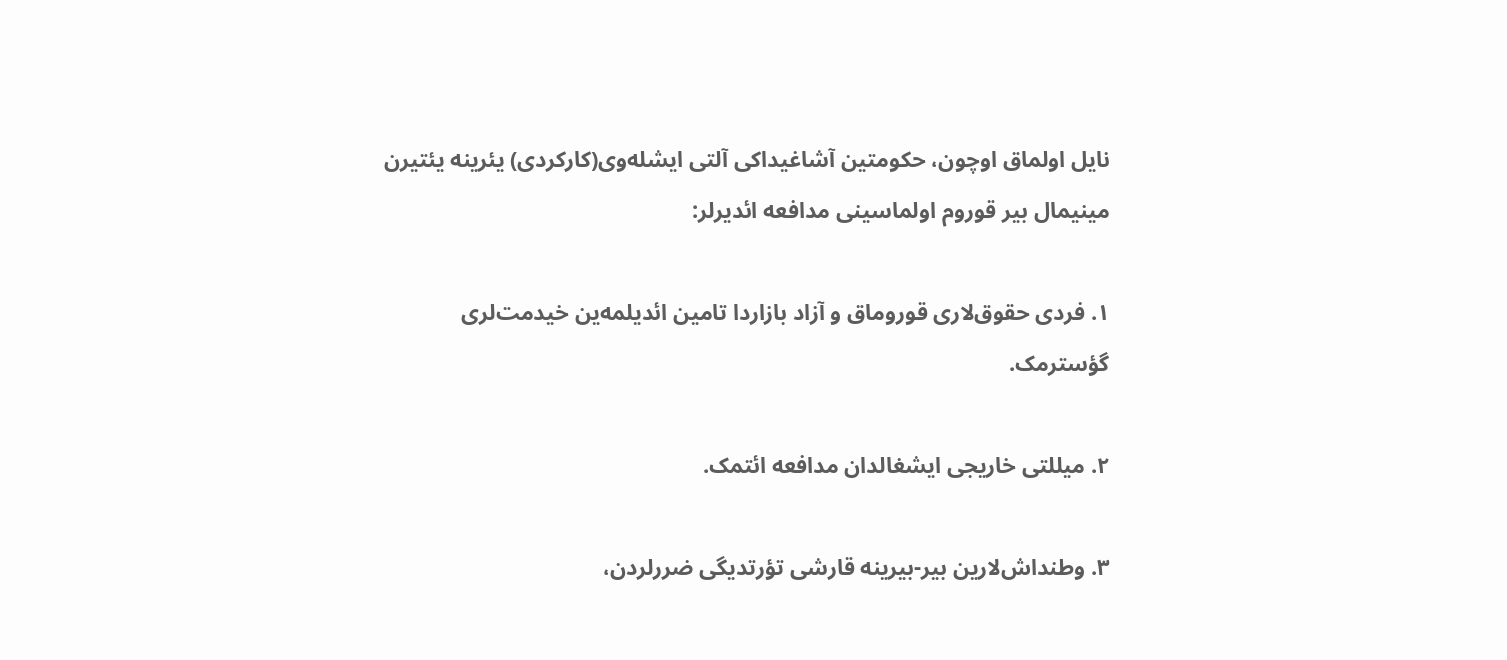نایل اولماق اوچون، حکومتین آشاغیداکی آلتی ایشله‌وی(کارکردی) یئرینه یئتیرن مینیمال بیر قوروم اولماسینی مدافعه ائدیرلر:

۱. فردی حقوق‌لاری قوروماق و آزاد بازاردا تامین ائدیلمه‌ین خیدمت‌لری گؤسترمک.

۲. میللتی خاریجی ایشغالدان مدافعه ائتمک.

۳. وطنداش‌لارین بیر-بیرینه قارشی تؤرتدیگی ضررلردن،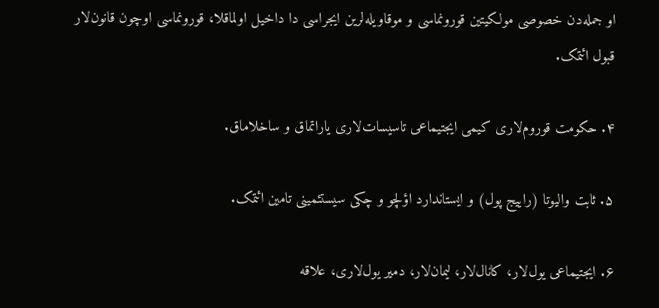او جمله‌دن خصوصی مولکیتین قورونماسی و موقاویله‌لرین ایجراسی دا داخیل اولماقلا، قورونماسی اوچون قانون‌لار قبول ائتمک.

۴. حکومت قوروم‌لاری کیمی ایجتیماعی تاسیسات‌لاری یاراتماق و ساخلاماق.

۵. ثابت والیوتا (راییج پول) و ایستاندارد اؤلچو و چکی سیستئمینی تامین ائتمک.

۶. ایجتیماعی یول‌لار، کانال‌لار، لیمان‌لار، دمیر یول‌لاری، علاقه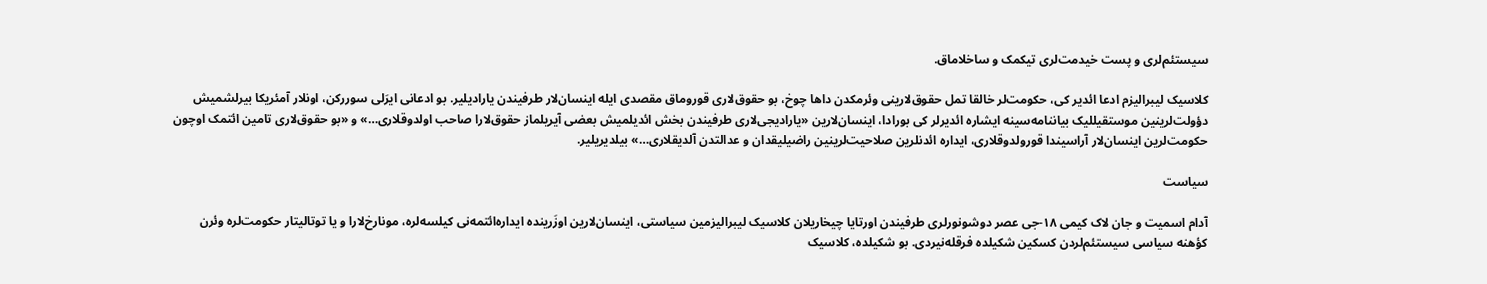سیستئم‌لری و پست خیدمت‌لری تیکمک و ساخلاماق.

کلاسیک لیبرالیزم ادعا ائدیر کی، حکومت‌لر خالقا تمل حقوق‌لارینی وئرمکدن داها چوخ، بو حقوق‌لاری قوروماق مقصدی ایله اینسان‌لار طرفیندن یارادیلیر. بو ادعانی ایرَلی سوررکن، اونلار آمئریکا بیرلشمیش دؤولت‌لرینین موستقیللیک بیاننامه‌سینه ایشاره ائدیرلر کی بورادا، اینسان‌لارین «یارادیجی‌لاری طرفیندن بخش ائدیلمیش بعضی آیریلماز حقوق‌لارا صاحب اولدوقلاری…» و «بو حقوق‌لاری تامین ائتمک اوچون حکومت‌لرین اینسان‌لار آراسیندا قورولدوقلاری، ایداره ائد‌نلرین صلاحیت‌لرینین راضیلیقدان و عدالتدن آلدیقلاری…» بیلدیریلیر.

سیاست

آدام اسمیت و جان لاک کیمی ۱۸-جی عصر دوشونورلری طرفیندن اورتایا چیخاریلان کلاسیک لیبرالیزمین سیاستی، اینسان‌لارین اوزَرینده ایداره‌ائتمه‌نی کیلسه‌لره، مونارخ‌لارا و یا توتالیتار حکومت‌لره وئرن کؤهنه سیاسی سیستئم‌لردن کسکین شکیلده فرقله‌نیردی. بو شکیلده، کلاسیک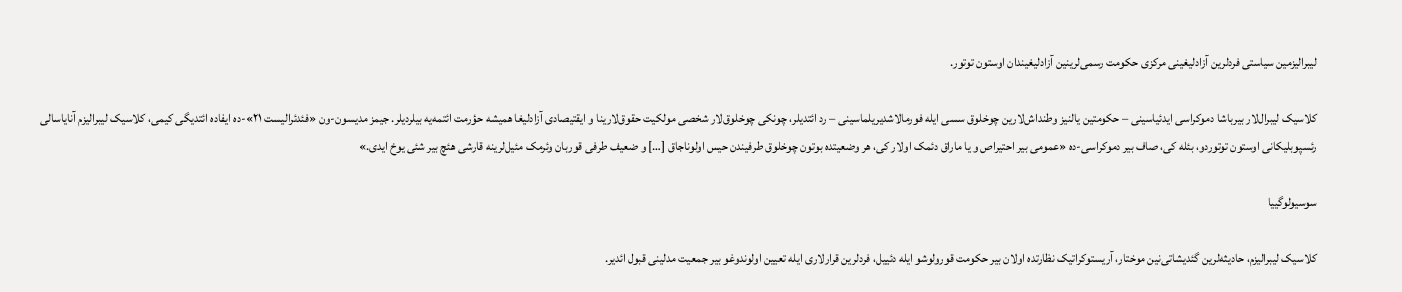لیبرالیزمین سیاستی فردلرین آزادلیغینی مرکزی حکومت رسمی‌لرینین آزادلیغیندان اوستون توتور.

کلاسیک لیبرال‌لار بیرباشا دموکراسی ایدئیاسینی – حکومتین یالنیز وطنداش‌لارین چوخلوق سسی ایله فورمالاشدیریلماسینی – رد ائتدیلر، چونکی چوخلوق‌لار شخصی مولکیت حقوق‌لارینا و ایقتیصادی آزادلیغا همیشه حؤرمت ائتمه‌یه بیلردیلر. جیمز مدیسون-ون «فئدئرالیست ۲۱»-ده ایفاده ائتدیگی کیمی، کلاسیک لیبرالیزم آنایاسالی رئسپوبلیکانی اوستون توتوردو، بئله کی، صاف بیر دموکراسی-ده «عمومی بیر احتیراص و یا ماراق دئمک اولار کی، هر وضعیتده بوتون چوخلوق طرفیندن حیس اولوناجاق […] و ضعیف طرفی قوربان وئرمک مئیل‌لرینه قارشی هئچ بیر شئی یوخ ایدی.»

سوسیولوگییا

کلاسیک لیبرالیزم، حادیثه‌لرین گئدیشاتی‌نین موختار، آریستوکراتیک نظارتده اولان بیر حکومت قورولوشو ایله دئییل، فردلرین قرارلاری ایله تعیین اولوندوغو بیر جمعیت مدلینی قبول ائدیر.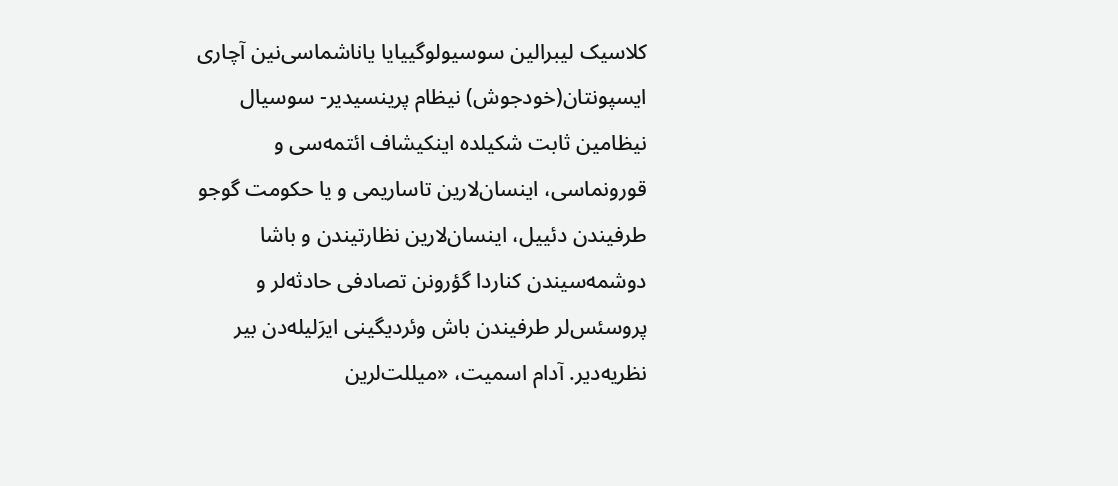کلاسیک لیبرالین سوسیولوگییایا یاناشماسی‌نین آچاری ایسپونتان(خودجوش) نیظام پرینسیدیر- سوسیال نیظامین ثابت شکیلده اینکیشاف ائتمه‌سی و قورونماسی، اینسان‌لارین تاساریمی و یا حکومت گوجو طرفیندن دئییل، اینسان‌لارین نظارتیندن و باشا دوشمه‌سیندن کناردا گؤرونن تصادفی حادثه‌لر و پروسئس‌لر طرفیندن باش وئردیگینی ایر‌َلیله‌دن بیر نظریه‌دیر. آدام اسمیت، «میللت‌لرین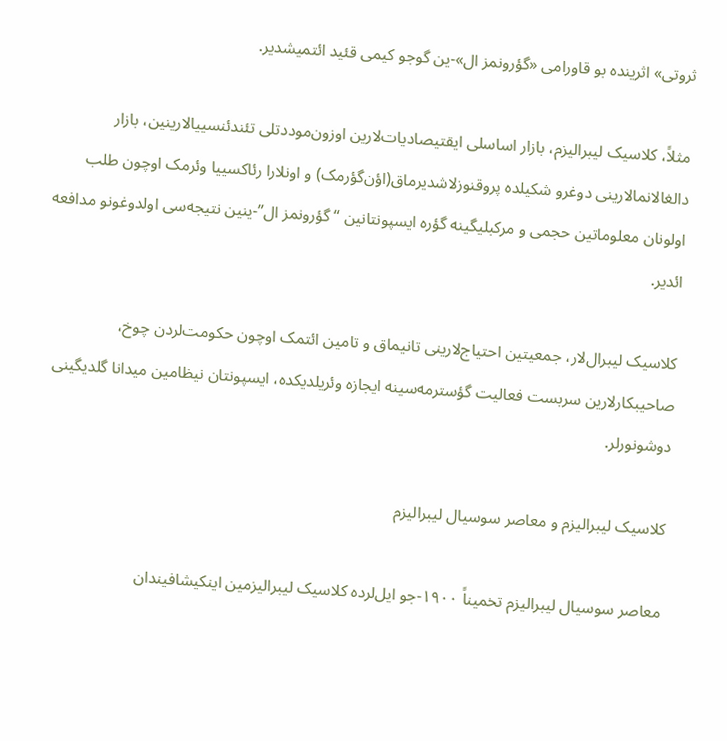ثروتی» اثرینده بو قاورامی «گؤرونمز ال»-ین گوجو کیمی قئید ائتمیشدیر.

مثلاً، کلاسیک لیبرالیزم، بازار اساسلی ایقتیصادیات‌لارین اوزون‌موددتلی تئندئنسییالارینین، بازار دالغالانمالارینی دوغرو شکیلده پروقنوزلاشدیرماق(اؤن‌گؤرمک) و اونلارا رئاکسییا وئرمک اوچون طلب اولونان معلوماتین حجمی و مرکبلیگینه گؤره ایسپونتانین “گؤرونمز ال”-ینین نتیجه‌سی اولدوغونو مدافعه ائدیر.

کلاسیک لیبرال‌لار، جمعیتین احتیاج‌لارینی تانیماق و تامین ائتمک اوچون حکومت‌لردن چوخ، صاحیبکارلارین سربست فعالیت گؤسترمه‌سینه ایجازه وئریلدیکده، ایسپونتان نیظامین میدانا گلدیگینی دوشونورلر.

کلاسیک لیبرالیزم و معاصر سوسیال لیبرالیزم

معاصر سوسیال لیبرالیزم تخمیناً ۱۹۰۰-جو ایل‌لرده کلاسیک لیبرالیزمین اینکیشافیندان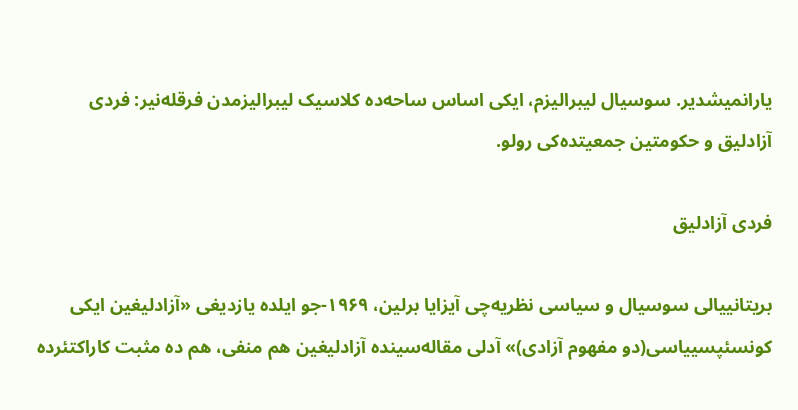یارانمیشدیر. سوسیال لیبرالیزم، ایکی اساس ساحه‌ده کلاسیک لیبرالیزمدن فرقله‌نیر: فردی آزادلیق و حکومتین جمعیتده‌کی رولو.

فردی آزادلیق

بریتانییالی سوسیال و سیاسی نظریه‌چی آیزایا برلین، ۱۹۶۹-جو ایلده یازدیغی «آزادلیغین ایکی کونسئپسییاسی(دو مفهوم آزادی)» آدلی مقاله‌سینده آزادلیغین هم منفی، هم ده مثبت کاراکتئرده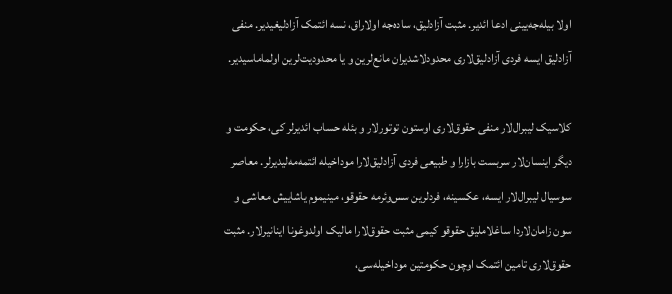اولا بیله‌جه‌یینی ادعا ائدیر. مثبت آزادلیق، ساده‌جه اولاراق، نسه ائتمک آزادلیغیدیر. منفی آزادلیق ایسه فردی آزادلیق‌لاری محدودلاشدیران مانع‌لرین و یا محدودیت‌لرین اولماماسیدیر.

کلاسیک لیبرال‌لار منفی حقوق‌لاری اوستون توتورلار و بئله حساب ائدیرلر کی، حکومت و دیگر اینسان‌لار سربست بازارا و طبیعی فردی آزادلیق‌لارا موداخیله ائتمه‌مه‌لیدیرلر. معاصر سوسیال لیبرال‌لار ایسه، عکسینه، فردلرین سس‌وئرمه حقوقو، مینیموم یاشاییش معاشی و سون زامان‌لاردا ساغلاملیق حقوقو کیمی مثبت حقوق‌لارا مالیک اولدوغونا اینانیرلار. مثبت حقوق‌لاری تامین ائتمک اوچون حکومتین موداخیله‌سی،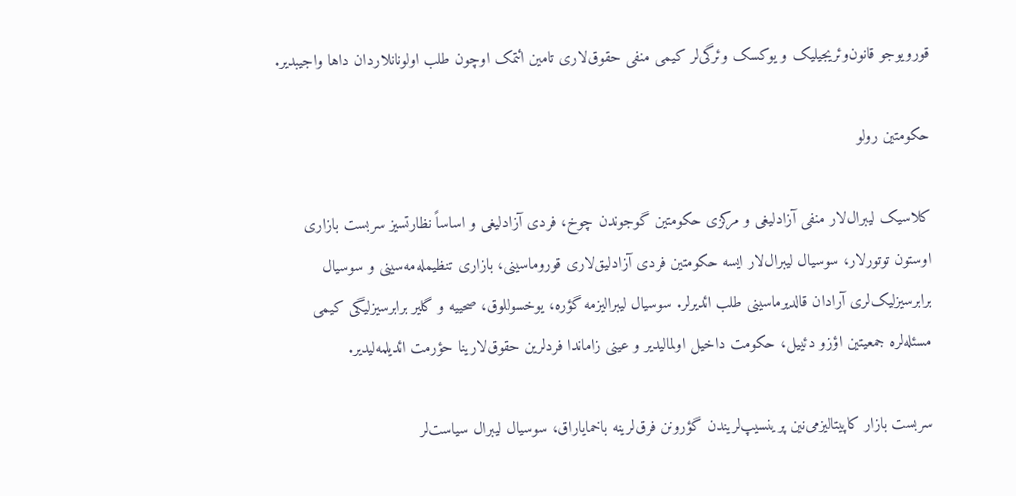قورویوجو قانون‌وئریجیلیک و یوکسک وئرگی‌لر کیمی منفی حقوق‌لاری تامین ائتمک اوچون طلب اولونانلاردان داها واجیبدیر.

حکومتین رولو

کلاسیک لیبرال‌لار منفی آزادلیغی و مرکزی حکومتین گوجوندن چوخ، فردی آزادلیغی و اساساً نظارتسیز سربست بازاری اوستون توتورلار، سوسیال لیبرال‌لار ایسه حکومتین فردی آزادلیق‌لاری قوروماسینی، بازاری تنظیمله‌مه‌سینی و سوسیال برابرسیزلیک‌لری آرادان قالدیرماسینی طلب ائدیرلر. سوسیال لیبرالیزمه گؤره، یوخسوللوق، صحییه و گلیر برابرسیزلیگی کیمی مسئله‌لره جمعیتین اؤزو دئییل، حکومت داخیل اولمالیدیر و عینی زاماندا فردلرین حقوق‌لارینا حؤرمت ائدیلمه‌لیدیر.

سربست بازار کاپیتالیزمی‌نین پرینسیپ‌لریندن گؤرونن فرق‌لرینه باخمایاراق، سوسیال لیبرال سیاست‌لر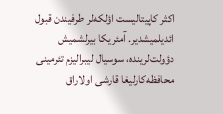اکثر کاپیتالیست اؤلکه‌لر طرفیندن قبول ائدیلمیشدیر. آمئریکا بیرلشمیش دؤولت‌لرینده، سوسیال لیبرالیزم تئرمینی محافظه‌کارلیغا قارشی اولاراق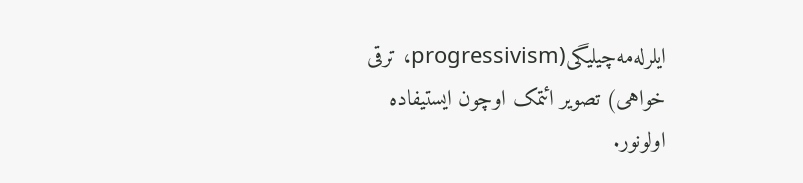ایلرله‌مه‌چیلیگی(progressivism، ترقی خواهی) تصویر ائتمک اوچون ایستیفاده اولونور.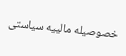خصوصیله مالییه سیاستی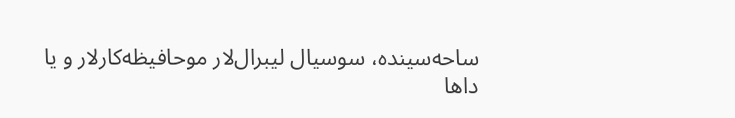ساحه‌سینده، سوسیال لیبرال‌لار موحافیظه‌کارلار و یا داها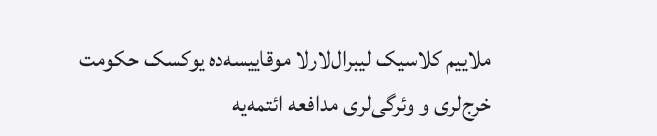ملاییم کلاسیک لیبرال‌لارلا موقاییسه‌ده یوکسک حکومت خرج‌لری و وئرگی‌لری مدافعه ائتمه‌یه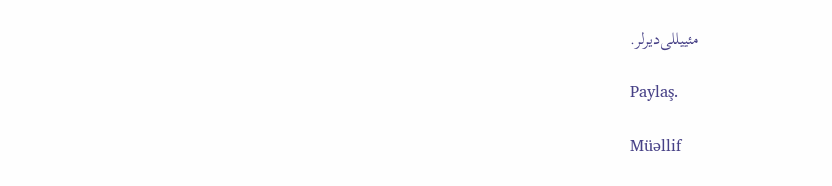مئییللی‌دیرلر.

Paylaş.

Müəllif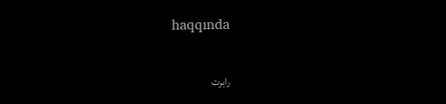haqqında

رابرت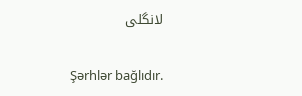لانگلی

Şərhlər bağlıdır.